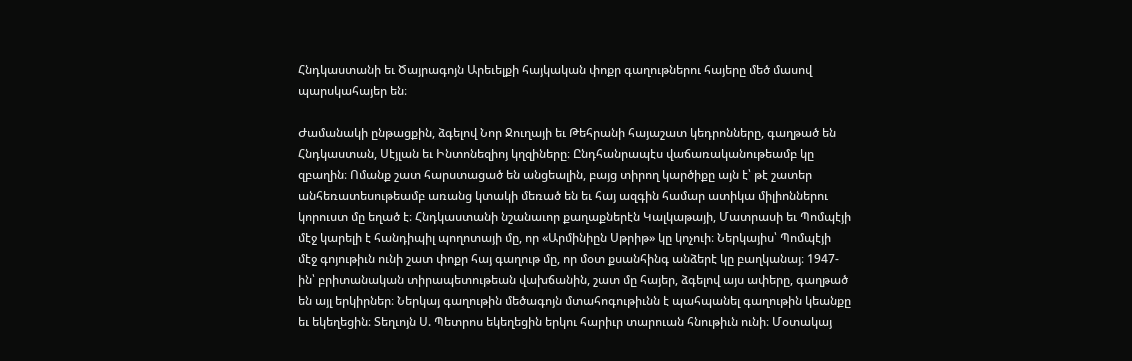Հնդկաստանի եւ Ծայրագոյն Արեւելքի հայկական փոքր գաղութներու հայերը մեծ մասով պարսկահայեր են։

Ժամանակի ընթացքին, ձգելով Նոր Ջուղայի եւ Թեհրանի հայաշատ կեդրոնները, գաղթած են Հնդկաստան, Սէյլան եւ Ինտոնեզիոյ կղզիները։ Ընդհանրապէս վաճառականութեամբ կը զբաղին։ Ոմանք շատ հարստացած են անցեալին, բայց տիրող կարծիքը այն է՝ թէ շատեր անհեռատեսութեամբ առանց կտակի մեռած են եւ հայ ազգին համար ատիկա միլիոններու կորուստ մը եղած է։ Հնդկաստանի նշանաւոր քաղաքներէն Կալկաթայի, Մատրասի եւ Պոմպէյի մէջ կարելի է հանդիպիլ պողոտայի մը, որ «Արմինիըն Սթրիթ» կը կոչուի։ Ներկայիս՝ Պոմպէյի մէջ գոյութիւն ունի շատ փոքր հայ գաղութ մը, որ մօտ քսանհինգ անձերէ կը բաղկանայ։ 1947-ին՝ բրիտանական տիրապետութեան վախճանին, շատ մը հայեր, ձգելով այս ափերը, գաղթած են այլ երկիրներ։ Ներկայ գաղութին մեծագոյն մտահոգութիւնն է պահպանել գաղութին կեանքը եւ եկեղեցին։ Տեղւոյն Ս. Պետրոս եկեղեցին երկու հարիւր տարուան հնութիւն ունի։ Մօտակայ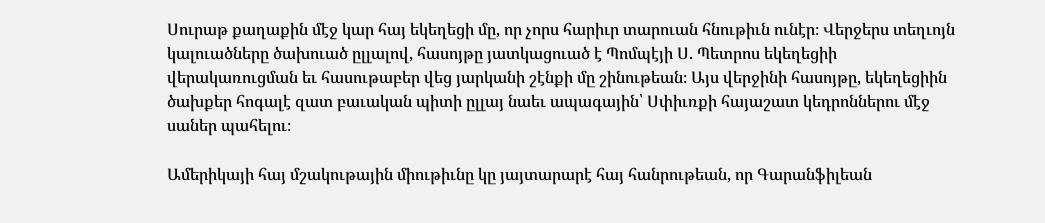Սուրաթ քաղաքին մէջ կար հայ եկեղեցի մը, որ չորս հարիւր տարուան հնութիւն ունէր։ Վերջերս տեղւոյն կալուածները ծախուած ըլլալով, հասոյթը յատկացուած է Պոմպէյի Ս. Պետրոս եկեղեցիի վերակառուցման եւ հասութաբեր վեց յարկանի շէնքի մը շինութեան։ Այս վերջինի հասոյթը, եկեղեցիին ծախքեր հոգալէ զատ բաւական պիտի ըլլայ նաեւ ապագային՝ Սփիւռքի հայաշատ կեդրոններու մէջ սաներ պահելու։

Ամերիկայի հայ մշակութային միութիւնը կը յայտարարէ հայ հանրութեան, որ Գարանֆիլեան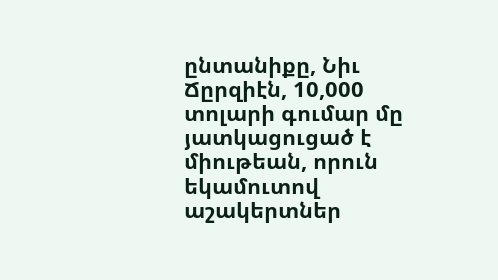ընտանիքը, Նիւ Ճըրզիէն, 10,000 տոլարի գումար մը յատկացուցած է միութեան, որուն եկամուտով աշակերտներ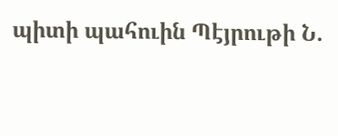պիտի պահուին Պէյրութի Ն.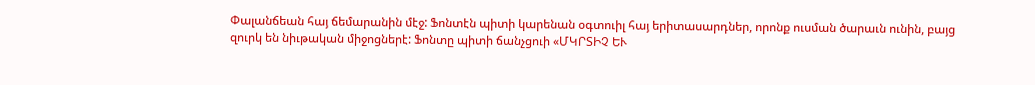Փալանճեան հայ ճեմարանին մէջ: Ֆոնտէն պիտի կարենան օգտուիլ հայ երիտասարդներ, որոնք ուսման ծարաւն ունին, բայց զուրկ են նիւթական միջոցներէ: Ֆոնտը պիտի ճանչցուի «ՄԿՐՏԻՉ ԵՒ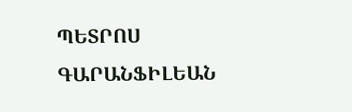ՊԵՏՐՈՍ ԳԱՐԱՆՖԻԼԵԱՆ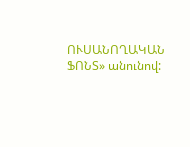ՈՒՍԱՆՈՂԱԿԱՆ ՖՈՆՏ» անունով: